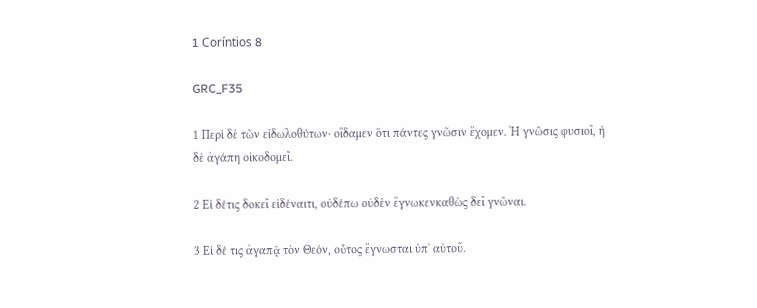1 Coríntios 8

GRC_F35

1 Περὶ δὲ τῶν εἰδωλοθύτων· οἴδαμεν ὅτι πάντες γνῶσιν ἔχομεν. Ἡ γνῶσις φυσιοῖ, ἡ δὲ ἀγάπη οἰκοδομεῖ.

2 Εἰ δέτις δοκεῖ εἰδέναιτι, οὐδέπω οὐδὲν ἔγνωκενκαθὼς δεῖ γνῶναι.

3 Εἰ δέ τις ἀγαπᾷ τὸν Θεόν, οὗτος ἔγνωσται ὑπ᾿ αὐτοῦ.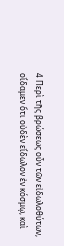4 Περὶ τῆς βρώσεως οὖν τῶν εἰδωλοθύτων, οἴδαμεν ὅτι οὐδὲν εἴδωλον ἐν κόσμῳ, καὶ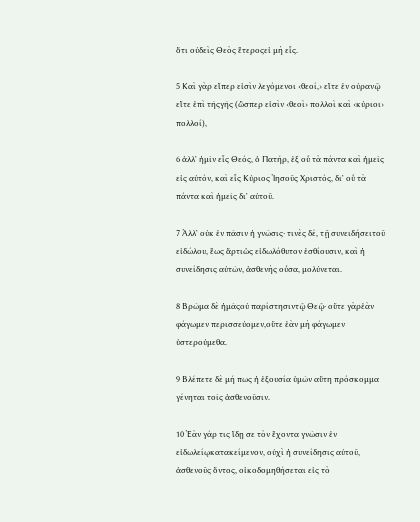ὅτι οὐδεὶς Θεὸς ἕτεροςεἰ μὴ εἷς.

5 Καὶ γὰρ εἴπερ εἰσὶν λεγόμενοι ‹θεοί,› εἴτε ἐν οὐρανῷ εἴτε ἐπὶ τῆςγῆς (ὥσπερ εἰσὶν ‹θεοὶ› πολλοὶ καὶ ‹κύριοι› πολλοί),

6 ἀλλ᾿ ἡμῖν εἷς Θεός, ὁ Πατήρ, ἐξ οὗ τὰ πάντα καὶ ἡμεῖς εἰς αὐτόν, καὶ εἷς Κύριος Ἰησοῦς Χριστός, δι᾿ οὗ τὰ πάντα καὶ ἡμεῖς δι᾿ αὐτοῦ.

7 Ἀλλ᾿ οὐκ ἐν πᾶσιν ἡ γνῶσις· τινὲς δέ, τῇ συνειδήσειτοῦ εἰδώλου, ἕως ἄρτιὡς εἰδωλόθυτον ἐσθίουσιν, καὶ ἡ συνείδησις αὐτῶν, ἀσθενὴς οὖσα, μολύνεται.

8 Βρῶμα δὲ ἡμᾶςοὐ παρίστησιντῷ Θεῷ· οὔτε γὰρἐὰν φάγωμεν περισσεύομεν,οὔτε ἐὰν μὴ φάγωμεν ὑστερούμεθα.

9 Βλέπετε δὲ μή πως ἡ ἐξουσία ὑμῶν αὕτη πρόσκομμα γένηται τοῖς ἀσθενοῦσιν.

10 Ἐὰν γάρ τις ἴδῃ σε τὸν ἔχοντα γνῶσιν ἐν εἰδωλείῳκατακείμενον, οὐχὶ ἡ συνείδησις αὐτοῦ, ἀσθενοῦς ὄντος, οἰκοδομηθήσεται εἰς τὸ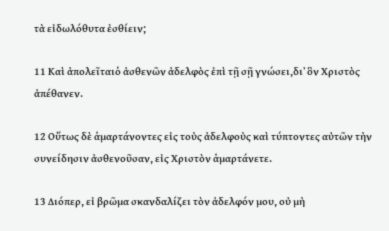τὰ εἰδωλόθυτα ἐσθίειν;

11 Καὶ ἀπολεῖταιὁ ἀσθενῶν ἀδελφὸς ἐπὶ τῇ σῇ γνώσει,δι᾿ ὃν Χριστὸς ἀπέθανεν.

12 Οὕτως δὲ ἁμαρτάνοντες εἰς τοὺς ἀδελφοὺς καὶ τύπτοντες αὐτῶν τὴν συνείδησιν ἀσθενοῦσαν, εἰς Χριστὸν ἁμαρτάνετε.

13 Διόπερ, εἰ βρῶμα σκανδαλίζει τὸν ἀδελφόν μου, οὐ μὴ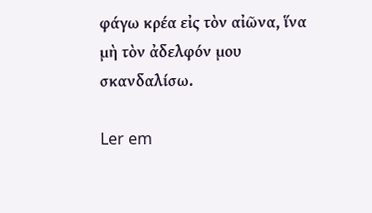φάγω κρέα εἰς τὸν αἰῶνα, ἵνα μὴ τὸν ἀδελφόν μου σκανδαλίσω.

Ler em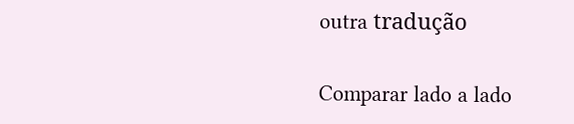outra tradução

Comparar lado a lado